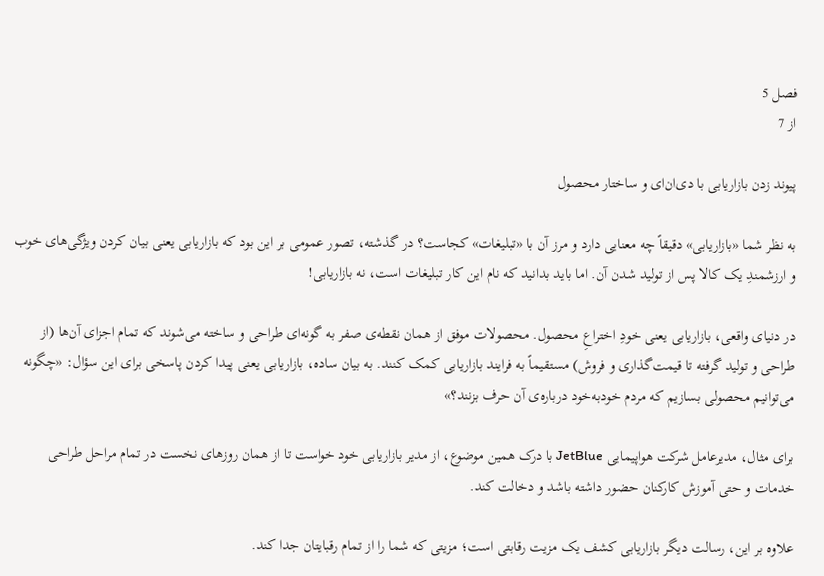فصل 5
از 7

پیوند زدن بازاریابی با دی‌ان‌ای و ساختار محصول

به نظر شما «بازاریابی» دقیقاً چه معنایی دارد و مرز آن با «تبلیغات» کجاست؟ در گذشته، تصور عمومی بر این بود که بازاریابی یعنی بیان کردن ویژگی‌های خوب و ارزشمندِ یک کالا پس از تولید شدن آن. اما باید بدانید که نام این کار تبلیغات است، نه بازاریابی!

در دنیای واقعی، بازاریابی یعنی خودِ اختراعِ محصول. محصولات موفق از همان نقطه‌ی صفر به گونه‌ای طراحی و ساخته می‌شوند که تمام اجزای آن‌ها (از طراحی و تولید گرفته تا قیمت‌گذاری و فروش) مستقیماً به فرایند بازاریابی کمک کنند. به بیان ساده، بازاریابی یعنی پیدا کردن پاسخی برای این سؤال: «چگونه می‌توانیم محصولی بسازیم که مردم خودبه‌خود درباره‌ی آن حرف بزنند؟»

برای مثال، مدیرعامل شرکت هواپیمایی JetBlue با درک همین موضوع، از مدیر بازاریابی خود خواست تا از همان روزهای نخست در تمام مراحل طراحی خدمات و حتی آموزش کارکنان حضور داشته باشد و دخالت کند.

علاوه بر این، رسالت دیگر بازاریابی کشف یک مزیت رقابتی است؛ مزیتی که شما را از تمام رقبایتان جدا کند.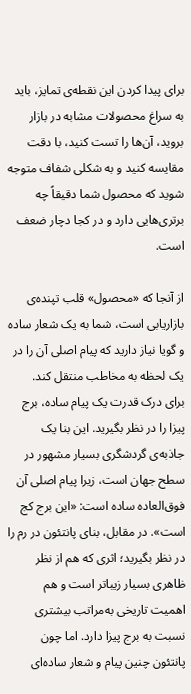برای پیدا کردن این نقطه‌ی تمایز، باید به سراغ محصولات مشابه در بازار بروید، آن‌ها را تست کنید، با دقت مقایسه کنید و به شکلی شفاف متوجه شوید که محصول شما دقیقاً چه برتری‌هایی دارد و در کجا دچار ضعف است.

از آنجا که «محصول» قلب تپنده‌ی بازاریابی است، شما به یک شعار ساده و گویا نیاز دارید که پیام اصلی آن را در یک لحظه به مخاطب منتقل کند.
برای درک قدرت یک پیام ساده، برج پیزا را در نظر بگیرید. این بنا یک جاذبه‌ی گردشگری بسیار مشهور در سطح جهان است، زیرا پیام اصلی آن فوق‌العاده ساده است: «این برج کج است». در مقابل، بنای پانتئون در رم را در نظر بگیرید؛ اثری که هم از نظر ظاهری بسیار زیباتر است و هم اهمیت تاریخی به‌مراتب بیشتری نسبت به برج پیزا دارد. اما چون پانتئون چنین پیام و شعار ساده‌ای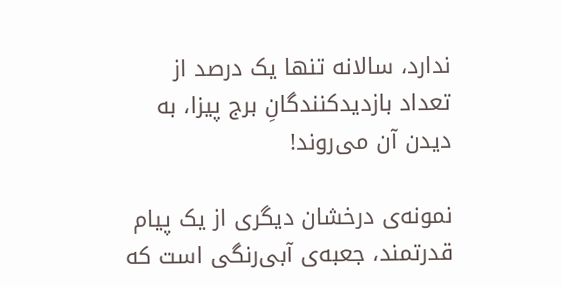ندارد، سالانه تنها یک درصد از تعداد بازدیدکنندگانِ برج پیزا، به دیدن آن می‌روند!

نمونه‌ی درخشان دیگری از یک پیام قدرتمند، جعبه‌ی آبی‌رنگی است که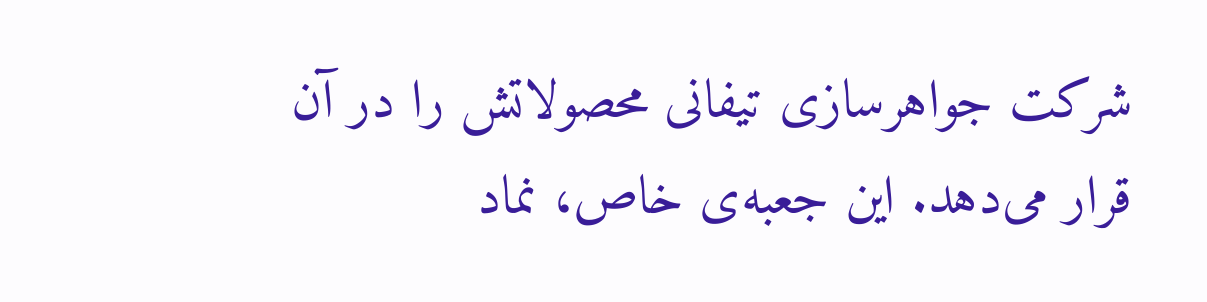شرکت جواهرسازی تیفانی محصولاتش را در آن قرار می‌دهد. این جعبه‌ی خاص، نماد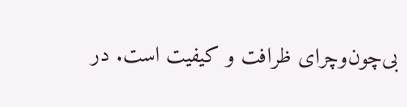بی‌چون‌وچرای ظرافت و کیفیت است. در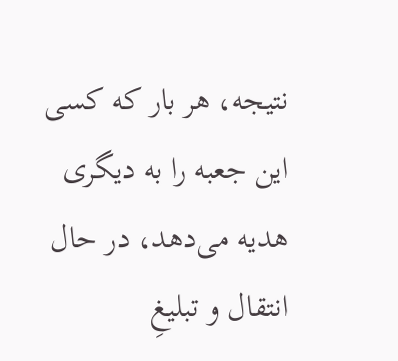نتیجه، هر بار که کسی این جعبه را به دیگری هدیه می‌دهد، در حال انتقال و تبلیغِ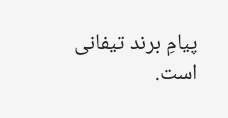پیامِ برند تیفانی است.